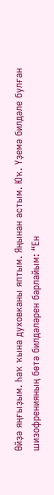Өйҙә яңғыҙым. Һаҡ ҡына духовканы яптым. Яңынан астым. Юҡ. Үҙемә билдәле булған шизофренияның бөтә билдәләрен барлайым: “Ен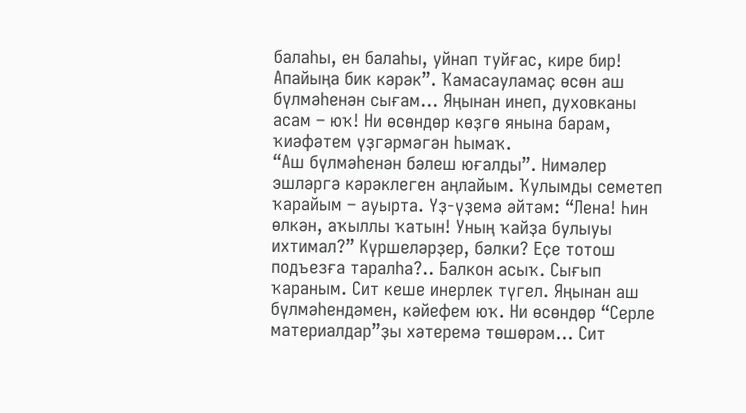балаһы, ен балаһы, уйнап туйғас, кире бир! Апайыңа бик кәрәк”. Ҡамасауламаҫ өсөн аш бүлмәһенән сығам... Яңынан инеп, духовканы асам – юҡ! Ни өсөндөр көҙгө янына барам, ҡиәфәтем үҙгәрмәгән һымаҡ.
“Аш бүлмәһенән бәлеш юғалды”. Нимәлер эшләргә кәрәклеген аңлайым. Ҡулымды семетеп ҡарайым – ауырта. Үҙ-үҙемә әйтәм: “Лена! Һин өлкән, аҡыллы ҡатын! Уның ҡайҙа булыуы ихтимал?” Күршеләрҙер, бәлки? Еҫе тотош подъезға таралһа?.. Балкон асыҡ. Сығып ҡараным. Сит кеше инерлек түгел. Яңынан аш бүлмәһендәмен, кәйефем юҡ. Ни өсөндөр “Серле материалдар”ҙы хәтеремә төшөрәм... Сит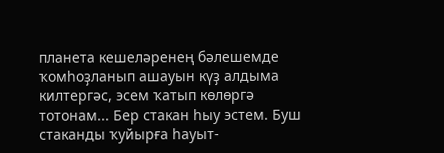планета кешеләренең бәлешемде ҡомһоҙланып ашауын күҙ алдыма килтергәс, эсем ҡатып көлөргә тотонам... Бер стакан һыу эстем. Буш стаканды ҡуйырға һауыт-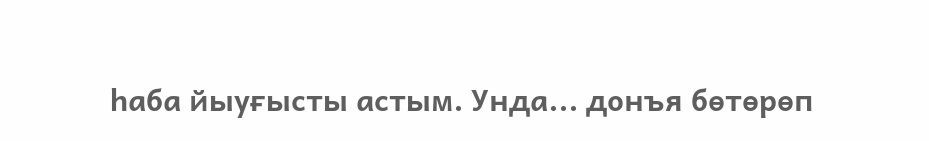һаба йыуғысты астым. Унда... донъя бөтөрөп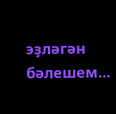эҙләгән бәлешем...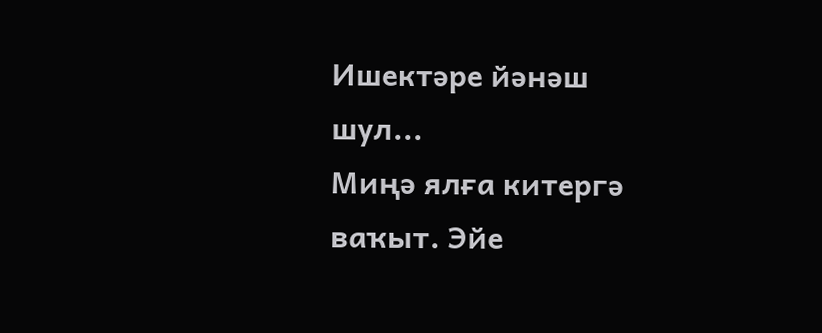Ишектәре йәнәш шул...
Миңә ялға китергә ваҡыт. Эйе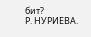бит?
Р. НУРИЕВА.